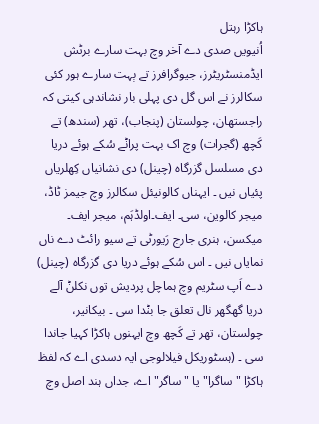ہاکڑا رہتل
اُنیویں صدی دے آخر وچ بہت سارے برٹش ایڈمنسٹریٹرز، جیوگرافرز تے ٻہت سارے ہور کئی سکالرز نے اس گل دی پہلی بار نشاندہی کیتی کہ راجستھان، چولستان (پنجاب)، تھر (سندھ) تے کَچھ (گجرات) وچ اک بہت پراݨے سُکے ہوئے دریا دی مسلسل گزرگاہ (چینل) دی نشانیاں کِھلریاں پئیاں نيں ۔ ایہناں کالونیئل سکالرز وچ جیمز ٹاڈ، میجر کالوین، سی۔ ایف۔اولڈہَم، میجر ایف۔ میکسن، ہنری جارج رَیورٹی تے سیو رائٹ دے ناں نمایاں نيں ۔ اس سُکے ہوئے دریا دی گزرگاہ (چینل) دے اَپ سٹریم وچ ہماچل پردیش توں نکلݨ آلے دریا گھگھر نال تعلق جا بݨدا سی ۔ بیکانیر، چولستان، تھر تے کَچھ وچ ایہنوں ہاکڑا کہیا جاندا سی ۔ (ہسٹوریکل فیلالوجی ایہ دسدی اے کہ لفظ ہاکڑا "ساگرا" یا "ساگر" اے، جداں ہند اصل وچ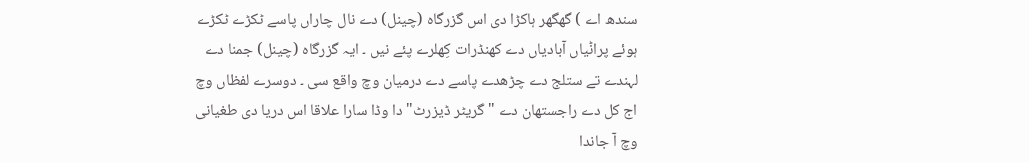سندھ اے ) گھگھر ہاکڑا دی اس گزرگاہ (چینل) دے نال چاراں پاسے ٹکڑے ٹکڑے ہوئے پراݨیاں آبادیاں دے کھنڈرات کِھلرے پئے نيں ۔ ایہ گزرگاہ (چینل) جمنا دے لہندے تے ستلج دے چڑھدے پاسے دے درمیان وچ واقع سی ۔ دوسرے لفظاں وچ اج کل دے راجستھان دے "گریٹر ڈیزرٹ" دا وڈا سارا علاقا اس دریا دی طغیانی وچ آ جاندا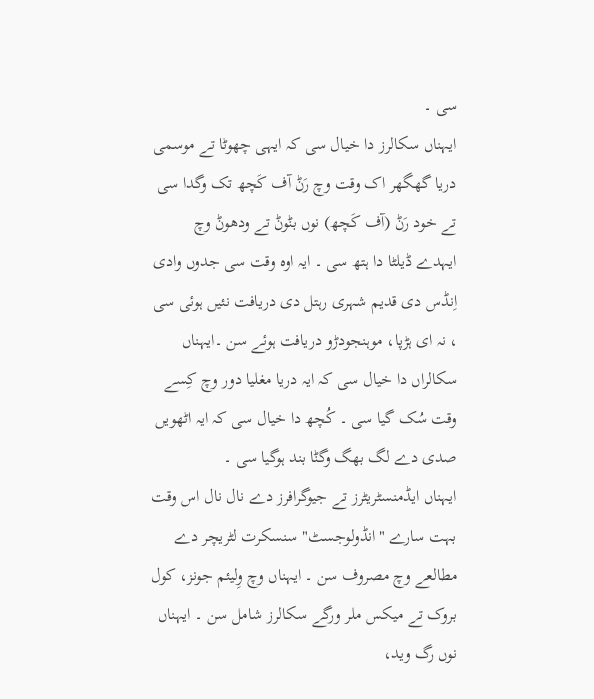سی ۔
ایہناں سکالرز دا خیال سی کہ ایہی چھوٹا تے موسمی دریا گھگھر اک وقت وچ رَݨ آف کَچھ تک وگدا سی تے خود رَݨ (آف کَچھ) نوں بݨوݨ تے ودھوݨ وچ ایہدے ڈیلٹا دا ہتھ سی ۔ ایہ اوہ وقت سی جدوں وادی اِنڈس دی قدیم شہری رہتل دی دریافت نئيں ہوئی سی ، نہ ای ہڑپا، موہنجودڑو دریافت ہوئے سن ۔ایہناں سکالراں دا خیال سی کہ ایہ دریا مغلیا دور وچ کِسے وقت سُک گیا سی ۔ کُچھ دا خیال سی کہ ایہ اٹھويں صدی دے لگ بھگ وگݨا بند ہوگیا سی ۔
ایہناں ایڈمنسٹریٹرز تے جیوگرافرز دے نال نال اس وقت بہت سارے "انڈولوجسٹ" سنسکرت لٹریچر دے مطالعے وچ مصروف سن ۔ ایہناں وچ وِلیئم جونز، کول بروک تے میکس ملر ورگے سکالرز شامل سن ۔ ایہناں نوں رگ وید،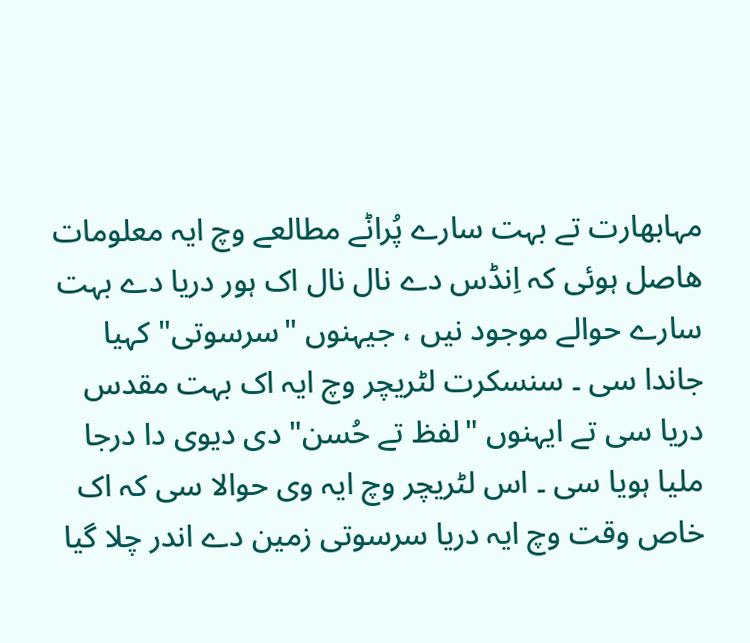مہابھارت تے بہت سارے پُراݨے مطالعے وچ ایہ معلومات ھاصل ہوئی کہ اِنڈس دے نال نال اک ہور دریا دے بہت سارے حوالے موجود نيں ، جیہنوں "سرسوتی" کہیا جاندا سی ۔ سنسکرت لٹریچر وچ ایہ اک بہت مقدس دریا سی تے ایہنوں "لفظ تے حُسن" دی دیوی دا درجا ملیا ہويا سی ۔ اس لٹریچر وچ ایہ وی حوالا سی کہ اک خاص وقت وچ ایہ دریا سرسوتی زمین دے اندر چلا گیا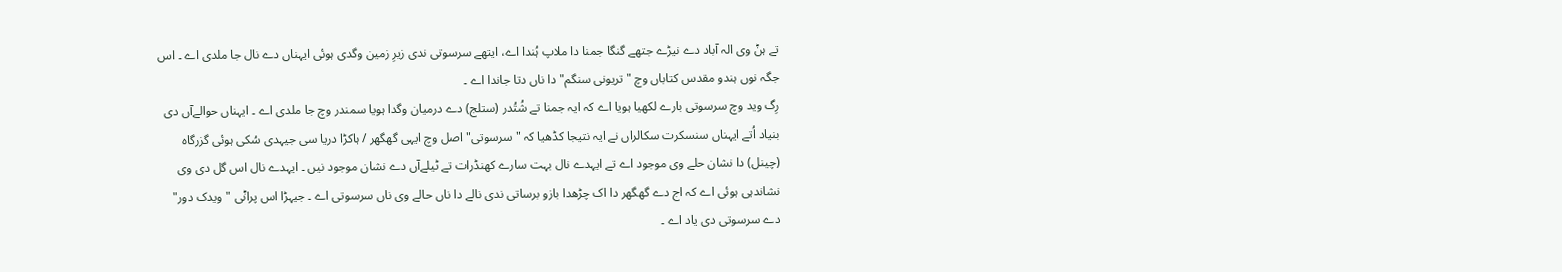تے ہݨ وی الہ آباد دے نیڑے جتھے گنگا جمنا دا ملاپ ہُندا اے، ایتھے سرسوتی ندی زیرِ زمین وگدی ہوئی ایہناں دے نال جا ملدی اے ۔ اس جگہ نوں ہندو مقدس کتاباں وچ "تریونی سنگم" دا ناں دتا جاندا اے ۔
رِگ وید وچ سرسوتی بارے لکھیا ہويا اے کہ ایہ جمنا تے شُتُدر (ستلج) دے درمیان وگدا ہویا سمندر وچ جا ملدی اے ۔ ایہناں حوالےآں دی بنیاد اُتے ایہناں سنسکرت سکالراں نے ایہ نتیجا کڈھیا کہ "سرسوتی" اصل وچ ایہی گھگھر / ہاکڑا دریا سی جیہدی سُکی ہوئی گزرگاہ (چینل) دا نشان حلے وی موجود اے تے ایہدے نال بہت سارے کھنڈرات تے ٹیلےآں دے نشان موجود نيں ۔ ایہدے نال اس گل دی وی نشاندہی ہوئی اے کہ اج دے گھگھر دا اک چڑھدا بازو برساتی ندی نالے دا ناں حالے وی ناں سرسوتی اے ۔ جیہڑا اس پراݨی "ویدک دور" دے سرسوتی دی یاد اے ۔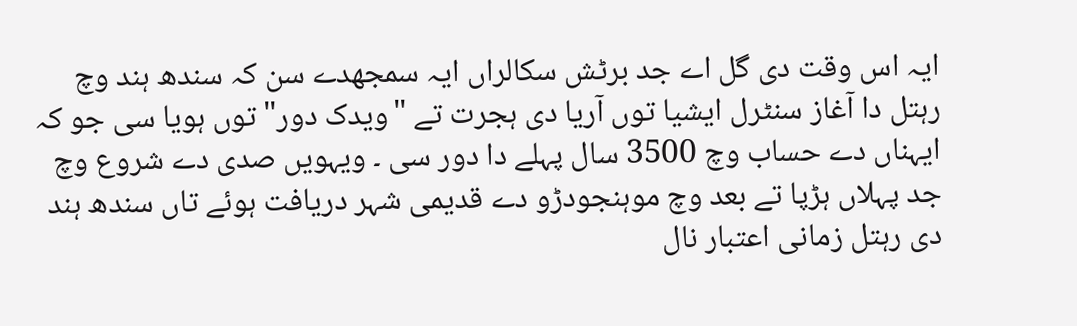ایہ اس وقت دی گل اے جد برٹش سکالراں ایہ سمجھدے سن کہ سندھ ہند وچ رہتل دا آغاز سنٹرل ایشیا توں آریا دی ہجرت تے "ویدک دور" توں ہویا سی جو کہ ایہناں دے حساب وچ 3500 سال پہلے دا دور سی ۔ ویہويں صدی دے شروع وچ جد پہلاں ہڑپا تے بعد وچ موہنجودڑو دے قدیمی شہر دریافت ہوئے تاں سندھ ہند دی رہتل زمانی اعتبار نال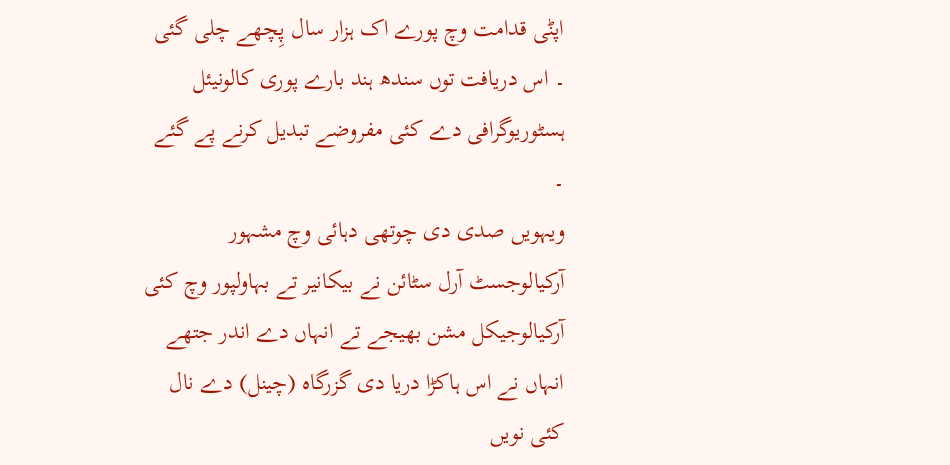اپݨی قدامت وچ پورے اک ہزار سال پِچھے چلی گئی ۔ اس دریافت توں سندھ ہند بارے پوری کالونیئل ہسٹوریوگرافی دے کئی مفروضے تبدیل کرنے پے گئے ۔
ویہويں صدی دی چوتھی دہائی وچ مشہور آرکیالوجسٹ آرل سٹائن نے بیکانیر تے بہاولپور وچ کئی آرکیالوجیکل مشن بھیجے تے انہاں دے اندر جتھے انہاں نے اس ہاکڑا دریا دی گزرگاہ (چینل) دے نال کئی نويں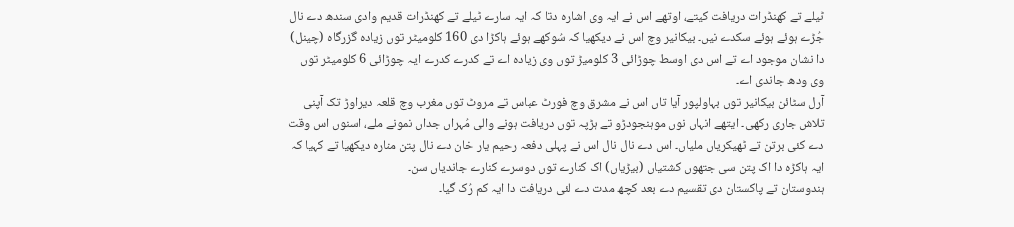ٹیلے تے کھنڈرات دریافت کیتے، اوتھے اس نے ایہ وی اشارہ دتا کہ ایہ سارے ٹیلے تے کھنڈرات قدیم وادی سندھ دے نال جُڑے ہوئے ہوئے سکدے نيں۔ بیکانیر وچ اس نے دیکھیا کہ سُوکھے ہوئے ہاکڑا دی 160 کلومیٹر توں زیادہ گزرگاہ (چینل) دا نشان موجود اے تے اس دی اوسط چوڑائی 3 کلومیڑ توں وی زیادہ اے تے کدرے کدرے ایہ چوڑائی 6 کلومیٹر توں وی ودھ جاندی اے۔
آرل سٹائن بیکانیر توں بہاولپور آیا تاں اس نے مشرق وچ فورٹ عباس تے مروٹ توں مغرب وچ قلعہ دیراوڑ تک آپنی تلاش جاری رکھی۔ ایتھے انہاں نوں موہنجودڑو تے ہڑپہ توں دریافت ہونے والی مُہراں جداں نمونے ملے، اسنوں اس وقت دے کئی برتن تے ٹھیکریاں ملیاں۔ اس دے نال نال اس نے پہلی دفعہ رحیم یار خان دے نال پتن منارہ دیکھیا تے کہیا کہ ایہ ہاکڑہ دا اک پتن سی جتھوں کشتیاں (بیڑیاں) اک کنارے توں دوسرے کنارے جاندیاں سن۔
ہندوستان تے پاکستان دی تقسیم دے بعد کچھ مدت دے لئی دریافت دا ایہ کم رُک گیا۔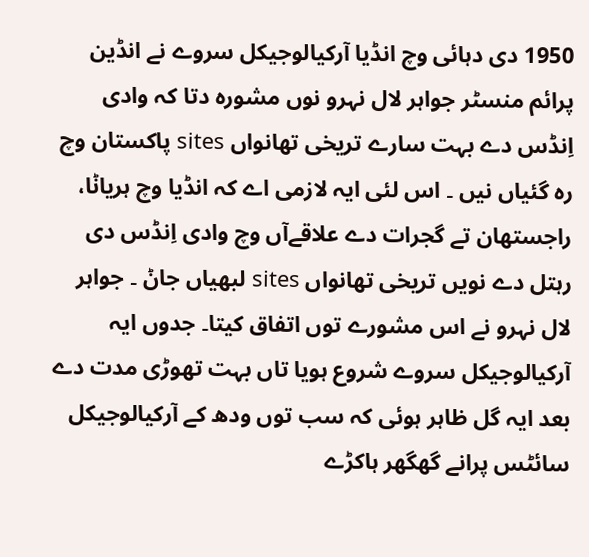1950 دی دہائی وچ انڈیا آرکیالوجیکل سروے نے انڈین پرائم منسٹر جواہر لال نہرو نوں مشورہ دتا کہ وادی اِنڈس دے بہت سارے تریخی تھانواں sites پاکستان وچ رہ گئیاں نيں ۔ اس لئی ایہ لازمی اے کہ انڈیا وچ ہریاݨا، راجستھان تے گجرات دے علاقےآں وچ وادی اِنڈس دی رہتل دے نويں تریخی تھانواں sites لبھیاں جاݨ ۔ جواہر لال نہرو نے اس مشورے توں اتفاق کيتا۔ جدوں ایہ آرکیالوجیکل سروے شروع ہويا تاں بہت تھوڑی مدت دے بعد ایہ گل ظاہر ہوئی کہ سب توں ودھ کے آرکیالوجیکل سائٹس پرانے گھگھر ہاکڑے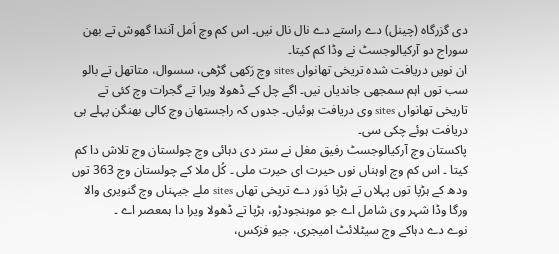دی گزرگاہ (چینل) دے راستے دے نال نال نيں۔ اس کم وچ اَمل آنندا گھوش تے بھن سوراج دو آرکیالوجسٹ نے وڈا کم کيتا۔
ان نويں دریافت شدہ تریخی تھانواں sites وچ رَکھی گڑھی، سسوال، متاتھل تے بالو سب توں اہم سمجھی جاندیاں نيں۔ اگے چل کے ڈھولا ویرا تے گجرات وچ کئی تے تاریخی تھانواں sites وی دریافت ہوئیاں۔ جدوں کہ راجستھان وچ کالی بھنگن پہلے ہی دریافت ہوئے چکی سی۔
پاکستان وچ آرکیالوجسٹ رفیق مغل نے ستر دی دہائی وچ چولستان وچ تلاش دا کم کيتا ۔ اس کم وچ اوہناں نوں حیرت ای حیرت ملی ۔ کُل ملا کے چولستان وچ 363 توں ودھ کے ہڑپا توں پہلاں تے ہڑپا دَور دے تریخی تھاں sites ملے جیہناں وچ گنویری والا ورگا وڈا شہر وی شامل اے جو موہنجودڑو، ہڑپا تے ڈھولا ویرا دا ہمعصر اے ۔
نوے دے دہاکے وچ سیٹلائٹ امیجری، جیو فزکس،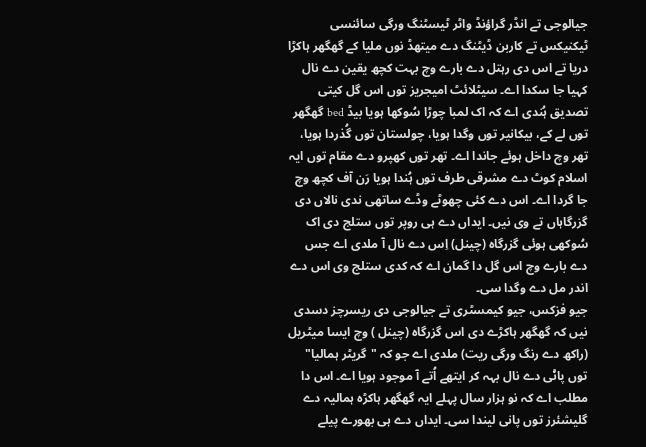جیالوجی تے انڈر گراؤنڈ واٹر ٹیسٹنگ ورگی سائنسی ٹیکنیکس تے کاربن ڈیٹنگ دے میتھڈ نوں ملیا کے گھگھر ہاکڑا دریا تے اس دی رہتل دے بارے وچ بہت کچھ یقین دے نال کہیا جا سکدا اے۔ سیٹلائٹ امیجریز توں اس گل کيتی تصدیق ہُندی اے کہ اک لمبا چوڑا سُوکھا ہويا بیڈ bed گھگھر توں لے کے، بیکانیر توں وگدا ہويا، چولستان توں گُذردا ہويا، تھر وچ داخل ہوئے جاندا اے۔ تھر توں کھپرو دے مقام توں ایہ اسلام کوٹ دے مشرقی طرف توں ہُندا ہويا رَن آف کچھ وچ جا گردا اے۔ اس دے کئی چھوٹے وڈے ساتھی ندی نالاں دی گزرگاہاں تے وی نيں۔ ایداں دے ہی روپر توں ستلج دی اک سُوکھی ہوئی گزرگاہ (چینل) اِس دے نال آ ملدی اے جس دے بارے وچ اس گل دا گمان اے کہ کدی ستلج وی اس دے اندر مل دے وگدا سی۔
جیو فزکس، جیو کیمسٹری تے جیالوجی دی ریسرچز دسدی نيں کہ گھگھر ہاکڑے دی اس گزرگاہ (چینل ) وچ ایسا میٹریل (راکھ دے رنگ ورگی ریت) ملدی اے جو کہ "گریٹر ہمالیا" توں پاݨی دے نال بہہ کر ایتھے اُتے آ موجود ہويا اے۔ اس دا مطلب اے کہ نو ہزار سال پہلے ایہ گھگھر ہاکڑہ ہمالیہ دے گلیشئرز توں پانی لیندا سی۔ ایداں دے ہی بھورے پیلے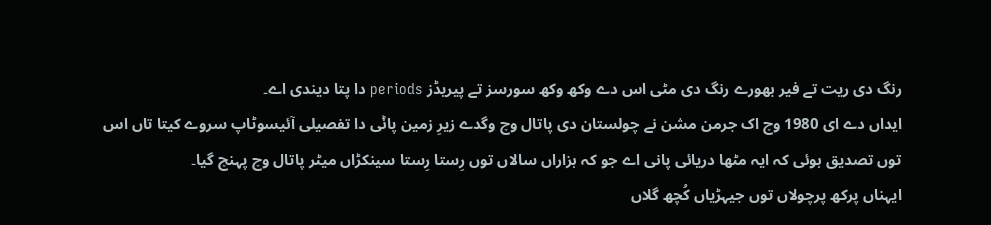رنگ دی ریت تے فیر بھورے رنگ دی مٹی اس دے وکھ وکھ سورسز تے پیریڈز periods دا پتا دیندی اے۔
ایداں دے ای 1980 وچ اک جرمن مشن نے چولستان دی پاتال وچ وگدے زیرِ زمین پاݨی دا تفصیلی آئیسوٹاپ سروے کيتا تاں اس توں تصدیق ہوئی کہ ایہ مٹھا دریائی پانی اے جو کہ ہزاراں سالاں توں رِستا رِستا سینکڑاں میٹر پاتال وچ پہنچ گیا۔
ایہناں پرکھ پرچولاں توں جیہڑیاں کُچھ گلاں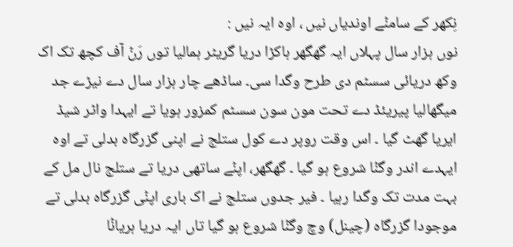نِکھر کے سامݨے اوندیاں نيں ، اوہ ایہ نيں :
نوں ہزار سال پہلاں ایہ گھگھر ہاکڑا دریا گریٹر ہمالیا توں رَݨ آف کچھ تک اک وکھ دریائی سسٹم دی طرح وگدا سی۔ ساڈھے چار ہزار سال دے نیڑے جد میگھالیا پیریئڈ دے تحت مون سون سسٹم کمزور ہويا تے ایہدا واٹر شیڈ ایریا گھٹ گیا ۔ اس وقت روپر دے کول ستلج نے اپنی گزرگاہ بدلی تے اوہ ایہدے اندر وگݨا شروع ہو گیا ۔ گھگھر، اپݨے ساتھی دریا تے ستلج نال مل کے بہت مدت تک وگدا رہیا ۔ فیر جدوں ستلج نے اک باری اپݨی گزرگاہ بدلی تے موجودا گزرگاہ (چینل) وچ وگݨا شروع ہو گیا تاں ایہ دریا ہریاݨا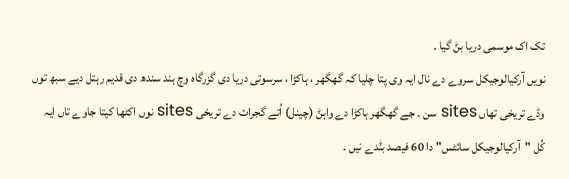تک اک موسمی دریا بݨ گیا ۔
نويں آرکیالوجیکل سروے دے نال ایہ وی پتا چلیا کہ گھگھر ، ہاکڑا ، سرسوتی دریا دی گزرگاہ وچ ہند سندھ دی قدیم رہتل دیے سبھ توں وڈے تریخی تھاں sites سن ۔ جے گھگھر ہاکڑا دے واہݨ (چینل) اُتے گجرات دے تریخی sites نوں اکٹھا کيتا جاوے تاں ایہ کُل "آرکیالوجیکل سائٹس" دا 60 فیصد بݨدے نيں ۔